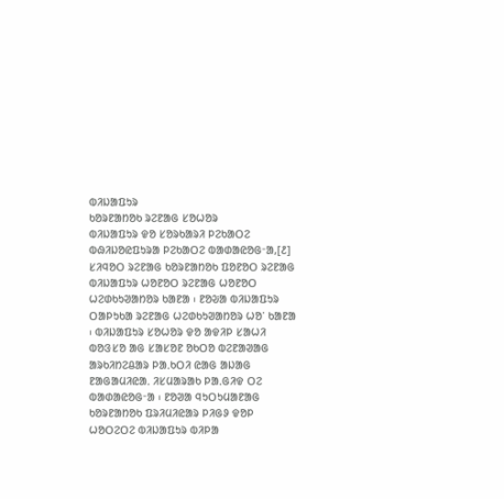ᱵᱤᱡᱟᱯᱩᱨ
ᱠᱚᱨᱱᱟᱴᱚᱠ ᱨᱮᱱᱟᱜ ᱥᱚᱦᱚᱨ
ᱵᱤᱡᱟᱯᱩᱨ ᱫᱚ ᱥᱚᱨᱠᱟᱨᱤ ᱞᱮᱠᱟᱛᱮ ᱵᱷᱤᱡᱚᱭᱯᱩᱨᱟ ᱞᱮᱠᱟᱛᱮ ᱵᱟᱰᱟᱭᱚᱜᱼᱟ,[᱒] ᱥᱤᱧᱚᱛ ᱨᱮᱱᱟᱜ ᱠᱚᱨᱱᱟᱴᱚᱠ ᱯᱚᱱᱚᱛ ᱨᱮᱱᱟᱜ ᱵᱤᱡᱟᱯᱩᱨ ᱦᱚᱱᱚᱛ ᱨᱮᱱᱟᱜ ᱦᱚᱱᱚᱛ ᱦᱮᱰᱠᱩᱣᱟᱴᱚᱨ ᱠᱟᱱᱟ ᱾ ᱱᱚᱶᱟ ᱵᱤᱡᱟᱯᱩᱨ ᱛᱟᱞᱩᱠᱟ ᱨᱮᱱᱟᱜ ᱦᱮᱰᱠᱩᱣᱟᱴᱚᱨ ᱦᱚᱸ ᱠᱟᱱᱟ ᱾ ᱵᱤᱡᱟᱯᱩᱨ ᱥᱚᱦᱚᱨ ᱫᱚ ᱟᱫᱤᱞ ᱥᱟᱦᱤ ᱵᱚᱝᱥᱚ ᱟᱜ ᱥᱟᱥᱚᱱ ᱚᱠᱛᱚ ᱵᱮᱱᱟᱣᱟᱜ ᱟᱨᱠᱤᱴᱮᱪᱟᱨ ᱞᱟᱹᱠᱛᱤ ᱭᱟᱜ ᱟᱡᱟᱜ ᱱᱟᱜᱟᱢᱤᱭᱟᱹ ᱤᱥᱢᱟᱨᱟᱠ ᱞᱟᱹᱜᱤᱫ ᱛᱮ ᱵᱟᱰᱟᱭᱚᱜᱼᱟ ᱾ ᱱᱚᱣᱟ ᱧᱩᱛᱩᱢᱟᱱᱟᱜ ᱠᱚᱨᱱᱟᱴᱚᱠ ᱯᱨᱤᱢᱤᱭᱟᱨ ᱞᱤᱜᱽ ᱫᱚᱞ ᱦᱚᱛᱮᱛᱮ ᱵᱤᱡᱟᱯᱩᱨ ᱵᱤᱞᱟ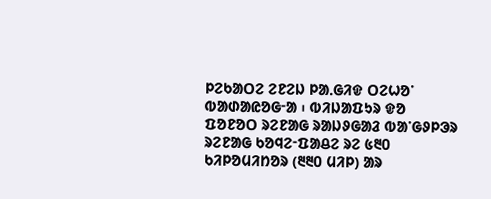ᱞᱮᱠᱟᱛᱮ ᱮᱱᱮᱡ ᱞᱟᱹᱜᱤᱫ ᱛᱮᱦᱚᱸ ᱵᱟᱰᱟᱭᱚᱜᱼᱟ ᱾ ᱵᱤᱡᱟᱯᱩᱨ ᱫᱚ ᱯᱚᱱᱚᱛ ᱨᱮᱱᱟᱜ ᱨᱟᱡᱽᱜᱟᱲ ᱵᱟᱸᱜᱽᱞᱳᱨ ᱨᱮᱱᱟᱜ ᱠᱚᱧᱮᱼᱯᱟᱪᱮ ᱨᱮ ᱕᱓᱐ ᱠᱤᱞᱚᱢᱤᱴᱚᱨ (᱓᱓᱐ ᱢᱤᱞ) ᱟᱨ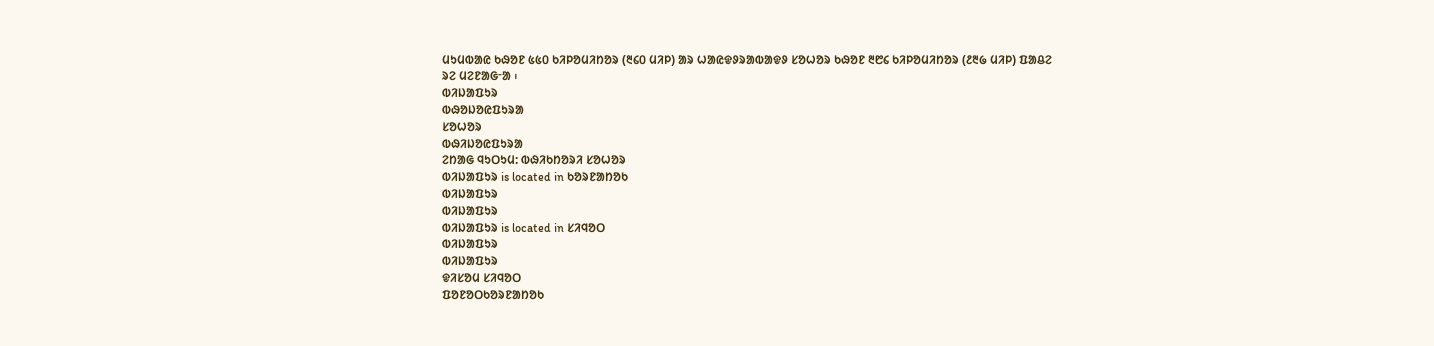ᱢᱩᱢᱵᱟᱭ ᱠᱷᱚᱱ ᱕᱕᱐ ᱠᱤᱞᱚᱢᱤᱴᱚᱨ (᱓᱔᱐ ᱢᱤᱞ) ᱟᱨ ᱦᱟᱭᱫᱽᱨᱟᱵᱟᱫᱽ ᱥᱚᱦᱚᱨ ᱠᱷᱚᱱ ᱓᱘᱔ ᱠᱤᱞᱚᱢᱤᱴᱚᱨ (᱒᱓᱙ ᱢᱤᱞ) ᱯᱟᱪᱮ ᱨᱮ ᱢᱮᱱᱟᱜᱼᱟ ᱾
ᱵᱤᱡᱟᱯᱩᱨ
ᱵᱷᱚᱡᱚᱭᱯᱩᱨᱟ
ᱥᱚᱦᱚᱨ
ᱵᱷᱤᱡᱚᱭᱯᱩᱨᱟ
ᱮᱴᱟᱜ ᱧᱩᱛᱩᱢ: ᱵᱷᱤᱠᱴᱚᱨᱤ ᱥᱚᱦᱚᱨ
ᱵᱤᱡᱟᱯᱩᱨ is located in ᱠᱚᱨᱱᱟᱴᱚᱠ
ᱵᱤᱡᱟᱯᱩᱨ
ᱵᱤᱡᱟᱯᱩᱨ
ᱵᱤᱡᱟᱯᱩᱨ is located in ᱥᱤᱧᱚᱛ
ᱵᱤᱡᱟᱯᱩᱨ
ᱵᱤᱡᱟᱯᱩᱨ
ᱫᱤᱥᱚᱢ ᱥᱤᱧᱚᱛ
ᱯᱚᱱᱚᱛᱠᱚᱨᱱᱟᱴᱚᱠ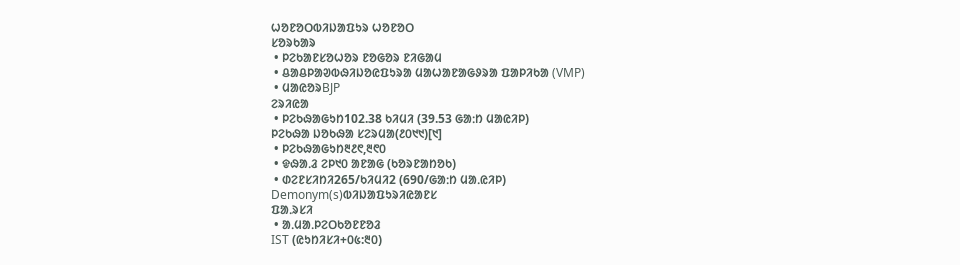ᱦᱚᱱᱚᱛᱵᱤᱡᱟᱯᱩᱨ ᱦᱚᱱᱚᱛ
ᱥᱚᱨᱠᱟᱨ
 • ᱞᱮᱠᱟᱱᱥᱚᱦᱚᱨ ᱱᱚᱜᱚᱨ ᱱᱤᱜᱟᱢ
 • ᱪᱟᱪᱞᱟᱣᱵᱷᱤᱡᱚᱭᱯᱩᱨᱟ ᱢᱟᱦᱟᱱᱟᱜᱽᱨᱟ ᱯᱟᱞᱤᱠᱟ (VMP)
 • ᱢᱟᱭᱚᱨBJP
ᱮᱨᱤᱭᱟ
 • ᱞᱮᱠᱷᱟᱜᱩᱴ102.38 ᱠᱤᱢᱤ (39.53 ᱜᱟᱺᱴ ᱢᱟᱭᱤᱞ)
ᱞᱮᱠᱷᱟ ᱡᱚᱠᱷᱟ ᱥᱮᱨᱢᱟ(᱒᱐᱑᱑)[᱑]
 • ᱞᱮᱠᱷᱟᱜᱩᱴ᱓᱒᱖,᱓᱖᱐
 • ᱫᱷᱟᱹᱲ ᱮᱞ᱑᱐ ᱟᱱᱟᱜ (ᱠᱚᱨᱱᱟᱴᱚᱠ)
 • ᱰᱮᱱᱥᱤᱴᱤ265/ᱠᱤᱢᱤ2 (690/ᱜᱟᱺᱴ ᱢᱟᱹᱭᱤᱞ)
Demonym(s)ᱵᱤᱡᱟᱯᱩᱨᱤᱭᱟᱱᱥ
ᱯᱟᱹᱨᱥᱤ
 • ᱟᱹᱢᱟᱹᱞᱮᱛᱠᱚᱱᱱᱚᱲ
IST (ᱭᱩᱴᱤᱥᱤ+᱐᱕:᱓᱐)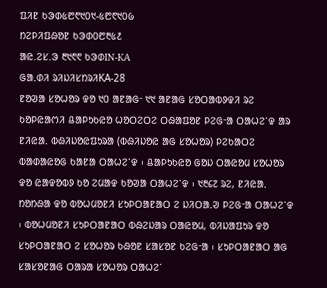ᱯᱤᱱ ᱠᱳᱰ᱕᱘᱖᱑᱐᱑-᱕᱘᱖᱑᱐᱙
ᱴᱮᱞᱤᱯᱷᱚᱱ ᱠᱳᱰ᱐᱘᱓᱕᱒
ᱟᱭ.ᱮᱥ.ᱳ ᱓᱑᱖᱖ ᱠᱳᱰIN-KA
ᱜᱟᱹᱰᱤ ᱨᱤᱡᱤᱥᱴᱨᱤKA-28
ᱱᱚᱣᱟ ᱥᱚᱦᱚᱨ ᱫᱚ ᱑᱐ ᱟᱱᱟᱜᱼ ᱑᱑ ᱟᱱᱟᱜ ᱥᱚᱛᱟᱵᱽᱫᱤ ᱨᱮ ᱠᱚᱞᱭᱟᱬᱤ ᱪᱟᱞᱩᱠᱭᱚ ᱦᱚᱛᱮᱛᱮ ᱛᱷᱟᱯᱚᱱ ᱞᱮᱜᱼᱟ ᱛᱟᱦᱮᱸᱫ ᱟᱨ ᱱᱤᱭᱟᱹ ᱵᱷᱤᱡᱚᱭᱯᱩᱨᱟ (ᱵᱷᱤᱡᱚᱭ ᱟᱜ ᱥᱚᱦᱚᱨ) ᱞᱮᱠᱟᱛᱮ ᱵᱟᱰᱟᱭᱚᱜ ᱠᱟᱱᱟ ᱛᱟᱦᱮᱸᱫ ᱾ ᱪᱟᱞᱩᱠᱭᱚ ᱜᱚᱡ ᱛᱟᱭᱚᱢ ᱥᱚᱦᱚᱨ ᱫᱚ ᱭᱟᱫᱚᱵᱽ ᱠᱚ ᱮᱢᱟᱫ ᱠᱚᱣᱟ ᱛᱟᱦᱮᱸᱫ ᱾ ᱑᱓᱔᱗ ᱨᱮ, ᱱᱤᱭᱟᱹ ᱴᱚᱴᱷᱟ ᱫᱚ ᱵᱚᱦᱢᱚᱱᱤ ᱥᱩᱞᱛᱟᱱᱟᱛ ᱮ ᱡᱤᱛᱟᱹᱣ ᱞᱮᱜᱼᱟ ᱛᱟᱦᱮᱸᱫ ᱾ ᱵᱚᱦᱢᱚᱱᱤ ᱥᱩᱞᱛᱟᱱᱟᱛ ᱵᱷᱮᱡᱟᱨ ᱛᱟᱭᱚᱢ, ᱵᱤᱡᱟᱯᱩᱨ ᱫᱚ ᱥᱩᱞᱛᱟᱱᱟᱛ ᱮ ᱥᱚᱦᱚᱨ ᱠᱷᱚᱱ ᱥᱟᱥᱚᱱ ᱠᱮᱜᱼᱟ ᱾ ᱥᱩᱞᱛᱟᱱᱟᱛ ᱟᱜ ᱥᱟᱥᱚᱱᱟᱜ ᱛᱟᱨᱟ ᱥᱚᱦᱚᱨ ᱛᱟᱦᱮᱸ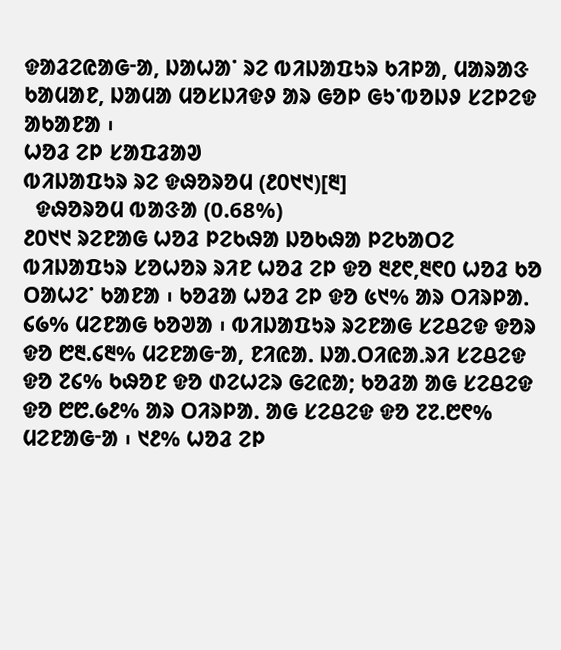ᱫᱟᱲᱮᱭᱟᱜᱼᱟ, ᱡᱟᱦᱟᱸ ᱨᱮ ᱵᱤᱡᱟᱯᱩᱨ ᱠᱤᱞᱟ, ᱢᱟᱨᱟᱝ ᱠᱟᱢᱟᱱ, ᱡᱟᱢᱟ ᱢᱚᱥᱡᱤᱫᱽ ᱟᱨ ᱜᱚᱞ ᱜᱩᱸᱵᱚᱡᱽ ᱥᱮᱞᱮᱫ ᱟᱠᱟᱱᱟ ᱾
ᱦᱚᱲ ᱮᱞ ᱥᱟᱯᱲᱟᱣ
ᱵᱤᱡᱟᱯᱩᱨ ᱨᱮ ᱫᱷᱚᱨᱚᱢ (᱒᱐᱑᱑)[᱓]
  ᱫᱷᱚᱨᱚᱢ ᱵᱟᱝᱟ (0.68%)
᱒᱐᱑᱑ ᱨᱮᱱᱟᱜ ᱦᱚᱲ ᱞᱮᱠᱷᱟ ᱡᱚᱠᱷᱟ ᱞᱮᱠᱟᱛᱮ ᱵᱤᱡᱟᱯᱩᱨ ᱥᱚᱦᱚᱨ ᱨᱤᱱ ᱦᱚᱲ ᱮᱞ ᱫᱚ ᱓᱒᱖,᱓᱖᱐ ᱦᱚᱲ ᱠᱚ ᱛᱟᱦᱮᱸ ᱠᱟᱱᱟ ᱾ ᱠᱚᱲᱟ ᱦᱚᱲ ᱮᱞ ᱫᱚ ᱕᱑% ᱟᱨ ᱛᱤᱨᱞᱟᱹ ᱔᱙% ᱢᱮᱱᱟᱜ ᱠᱚᱣᱟ ᱾ ᱵᱤᱡᱟᱯᱩᱨ ᱨᱮᱱᱟᱜ ᱥᱮᱪᱮᱫ ᱫᱚᱨ ᱫᱚ ᱘᱓.᱔᱓% ᱢᱮᱱᱟᱜᱼᱟ, ᱱᱤᱭᱟᱹ ᱡᱟᱹᱛᱤᱭᱟᱹᱨᱤ ᱥᱮᱪᱮᱫ ᱫᱚ ᱗᱔% ᱠᱷᱚᱱ ᱫᱚ ᱰᱮᱦᱮᱨ ᱜᱮᱭᱟ; ᱠᱚᱲᱟ ᱟᱜ ᱥᱮᱪᱮᱫ ᱫᱚ ᱘᱘.᱙᱒% ᱟᱨ ᱛᱤᱨᱞᱟᱹ ᱟᱜ ᱥᱮᱪᱮᱫ ᱫᱚ ᱗᱗.᱘᱖% ᱢᱮᱱᱟᱜᱼᱟ ᱾ ᱑᱒% ᱦᱚᱲ ᱮᱞ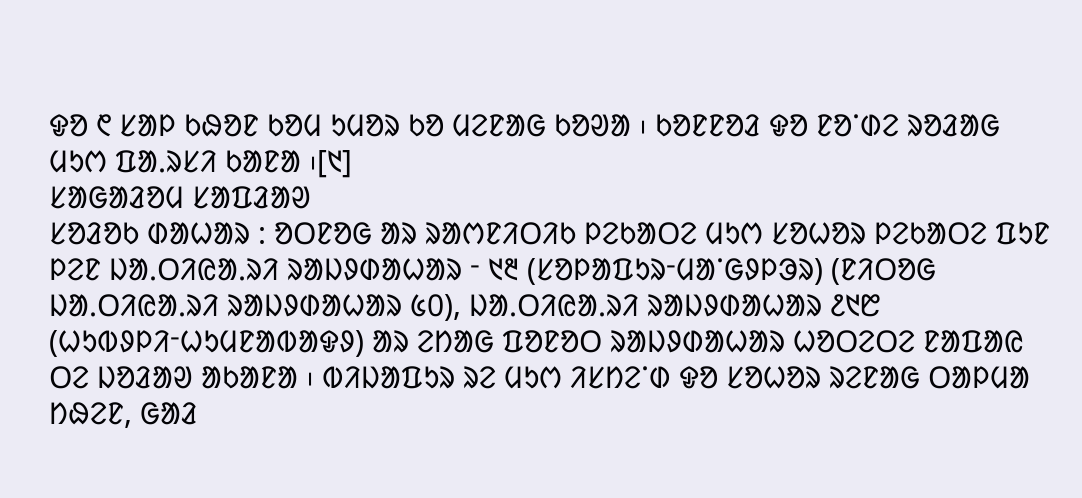ᱫᱚ ᱖ ᱥᱟᱞ ᱠᱷᱚᱱ ᱠᱚᱢ ᱩᱢᱚᱨ ᱠᱚ ᱢᱮᱱᱟᱜ ᱠᱚᱣᱟ ᱾ ᱠᱚᱱᱱᱚᱲ ᱫᱚ ᱱᱚᱸᱰᱮ ᱨᱚᱲᱟᱜ ᱢᱩᱬ ᱯᱟᱹᱨᱥᱤ ᱠᱟᱱᱟ ᱾[᱑]
ᱥᱟᱜᱟᱲᱚᱢ ᱥᱟᱯᱲᱟᱣ
ᱥᱚᱲᱚᱠ ᱰᱟᱦᱟᱨ : ᱚᱛᱱᱚᱜ ᱟᱨ ᱨᱟᱬᱱᱤᱛᱤᱠ ᱞᱮᱠᱟᱛᱮ ᱢᱩᱬ ᱥᱚᱦᱚᱨ ᱞᱮᱠᱟᱛᱮ ᱯᱩᱱ ᱞᱮᱱ ᱡᱟᱹᱛᱤᱭᱟᱹᱨᱤ ᱨᱟᱡᱽᱰᱟᱦᱟᱨ ᱼ ᱑᱓ (ᱥᱚᱞᱟᱯᱩᱨᱼᱢᱟᱸᱜᱽᱞᱳᱨ) (ᱱᱤᱛᱚᱜ ᱡᱟᱹᱛᱤᱭᱟᱹᱨᱤ ᱨᱟᱡᱽᱰᱟᱦᱟᱨ ᱕᱐), ᱡᱟᱹᱛᱤᱭᱟᱹᱨᱤ ᱨᱟᱡᱽᱰᱟᱦᱟᱨ ᱒᱑᱘ (ᱦᱩᱵᱽᱞᱤᱼᱦᱩᱢᱱᱟᱵᱟᱫᱽ) ᱟᱨ ᱮᱴᱟᱜ ᱯᱚᱱᱚᱛ ᱨᱟᱡᱽᱰᱟᱦᱟᱨ ᱦᱚᱛᱮᱛᱮ ᱱᱟᱯᱟᱭ ᱛᱮ ᱡᱚᱲᱟᱣ ᱟᱠᱟᱱᱟ ᱾ ᱵᱤᱡᱟᱯᱩᱨ ᱨᱮ ᱢᱩᱬ ᱤᱥᱴᱮᱸᱰ ᱫᱚ ᱥᱚᱦᱚᱨ ᱨᱮᱱᱟᱜ ᱛᱟᱞᱢᱟ ᱴᱷᱮᱱ, ᱜᱟᱲ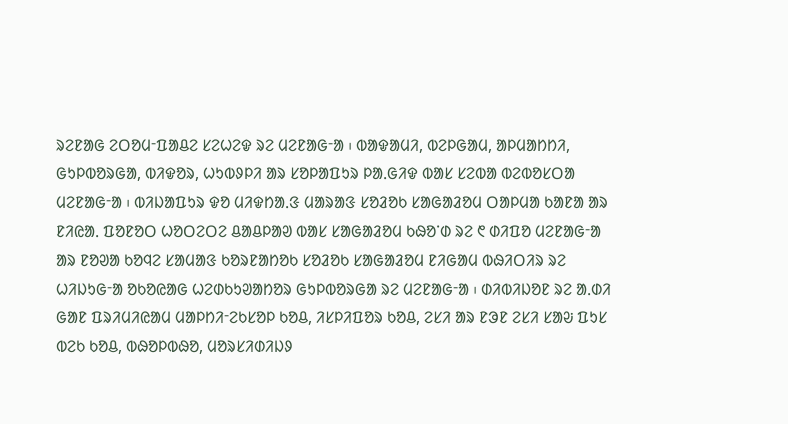ᱨᱮᱱᱟᱜ ᱮᱛᱚᱢᱼᱯᱟᱪᱮ ᱥᱮᱦᱮᱫ ᱨᱮ ᱢᱮᱱᱟᱜᱼᱟ ᱾ ᱵᱟᱫᱟᱢᱤ, ᱵᱮᱞᱜᱟᱢ, ᱟᱞᱢᱟᱴᱴᱤ, ᱜᱩᱞᱵᱚᱨᱜᱟ, ᱵᱤᱫᱚᱨ, ᱦᱩᱵᱽᱞᱤ ᱟᱨ ᱥᱚᱞᱟᱯᱩᱨ ᱞᱟᱹᱜᱤᱫ ᱵᱟᱥ ᱥᱮᱵᱟ ᱵᱮᱵᱚᱥᱛᱟ ᱢᱮᱱᱟᱜᱼᱟ ᱾ ᱵᱤᱡᱟᱯᱩᱨ ᱫᱚ ᱢᱤᱫᱴᱟᱹᱝ ᱢᱟᱨᱟᱝ ᱥᱚᱲᱚᱠ ᱥᱟᱜᱟᱲᱚᱢ ᱛᱟᱞᱢᱟ ᱠᱟᱱᱟ ᱟᱨ ᱱᱤᱭᱟᱹ ᱯᱚᱱᱚᱛ ᱦᱚᱛᱮᱛᱮ ᱪᱟᱪᱞᱟᱣ ᱵᱟᱥ ᱥᱟᱜᱟᱲᱚᱢ ᱠᱷᱚᱸᱰ ᱨᱮ ᱖ ᱰᱤᱯᱚ ᱢᱮᱱᱟᱜᱼᱟ ᱟᱨ ᱱᱚᱣᱟ ᱠᱚᱧᱮ ᱥᱟᱢᱟᱝ ᱠᱚᱨᱱᱟᱴᱚᱠ ᱥᱚᱲᱚᱠ ᱥᱟᱜᱟᱲᱚᱢ ᱱᱤᱜᱟᱢ ᱵᱷᱤᱛᱤᱨ ᱨᱮ ᱦᱤᱡᱩᱜᱼᱟ ᱚᱠᱚᱭᱟᱜ ᱦᱮᱰᱠᱩᱣᱟᱴᱚᱨ ᱜᱩᱞᱵᱚᱨᱜᱟ ᱨᱮ ᱢᱮᱱᱟᱜᱼᱟ ᱾ ᱰᱤᱵᱤᱡᱚᱱ ᱨᱮ ᱟᱹᱰᱤ ᱜᱟᱱ ᱯᱨᱤᱢᱤᱭᱟᱢ ᱢᱟᱞᱴᱤᱼᱮᱠᱥᱚᱞ ᱠᱚᱪ, ᱤᱥᱞᱤᱯᱚᱨ ᱠᱚᱪ, ᱮᱥᱤ ᱟᱨ ᱱᱳᱱ ᱮᱥᱤ ᱥᱟᱶ ᱯᱩᱥ ᱵᱮᱠ ᱠᱚᱪ, ᱵᱷᱚᱞᱵᱷᱚ, ᱢᱚᱨᱥᱤᱰᱤᱡᱽ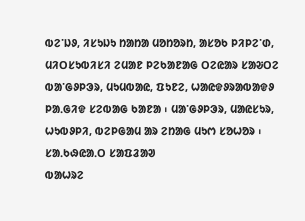ᱵᱮᱸᱡᱽ, ᱤᱥᱩᱡᱩ ᱴᱟᱴᱟ ᱢᱚᱴᱚᱨᱴ, ᱟᱥᱚᱠ ᱞᱤᱞᱮᱸᱰ, ᱢᱤᱛᱥᱩᱵᱤᱥᱤ ᱮᱢᱟᱱ ᱞᱮᱠᱟᱱᱟᱜ ᱛᱮᱭᱟᱨ ᱥᱟᱶᱛᱮ ᱵᱟᱸᱜᱽᱞᱳᱨ, ᱢᱩᱢᱵᱟᱭ, ᱯᱩᱱᱮ, ᱦᱟᱭᱫᱽᱨᱟᱵᱟᱫᱽ ᱞᱟᱹᱜᱤᱫ ᱥᱮᱵᱟᱜ ᱠᱟᱱᱟ ᱾ ᱢᱟᱸᱜᱽᱞᱳᱨ, ᱢᱟᱭᱥᱩᱨ, ᱦᱩᱵᱽᱞᱤ, ᱵᱮᱞᱜᱟᱢ ᱟᱨ ᱮᱴᱟᱜ ᱢᱩᱬ ᱥᱚᱦᱚᱨ ᱾
ᱥᱟᱹᱠᱷᱭᱟᱹᱛ ᱥᱟᱯᱲᱟᱣ
ᱵᱟᱦᱨᱮ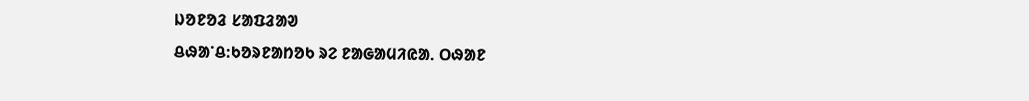ᱡᱚᱱᱚᱲ ᱥᱟᱯᱲᱟᱣ
ᱪᱷᱟᱸᱪ:ᱠᱚᱨᱱᱟᱴᱚᱠ ᱨᱮ ᱱᱟᱜᱟᱢᱤᱭᱟᱹ ᱛᱷᱟᱱ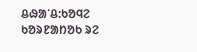ᱪᱷᱟᱸᱪ:ᱠᱚᱧᱮ ᱠᱚᱨᱱᱟᱴᱚᱠ ᱨᱮ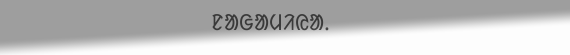ᱱᱟᱜᱟᱢᱤᱭᱟᱹ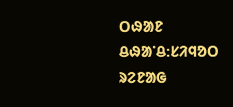ᱛᱷᱟᱱ ᱪᱷᱟᱸᱪ:ᱥᱤᱧᱚᱛ ᱨᱮᱱᱟᱜ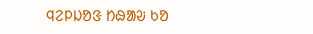ᱧᱮᱞᱡᱚᱝ ᱴᱷᱟᱶ ᱠᱚ